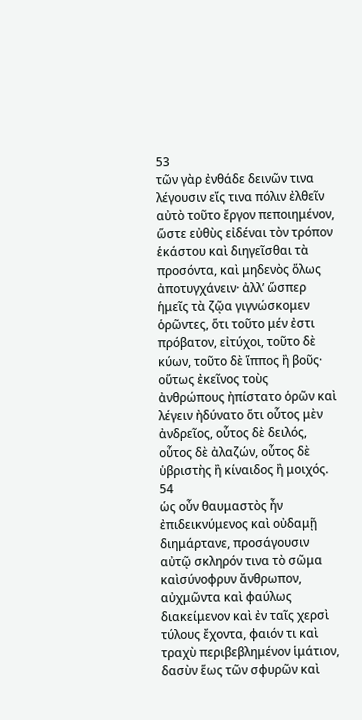53
τῶν γὰρ ἐνθάδε δεινῶν τινα λέγουσιν εἴς τινα πόλιν ἐλθεῖν αὐτὸ τοῦτο ἔργον πεποιημένον, ὥστε εὐθὺς εἰδέναι τὸν τρόπον ἑκάστου καὶ διηγεῖσθαι τὰ προσόντα, καὶ μηδενὸς ὅλως ἀποτυγχάνειν· ἀλλʼ ὥσπερ ἡμεῖς τὰ ζῷα γιγνώσκομεν ὁρῶντες, ὅτι τοῦτο μέν ἐστι πρόβατον, εἰτύχοι, τοῦτο δὲ κύων, τοῦτο δὲ ἵππος ἢ βοῦς· οὕτως ἐκεῖνος τοὺς ἀνθρώπους ἠπίστατο ὁρῶν καὶ λέγειν ἠδύνατο ὅτι οὗτος μὲν ἀνδρεῖος, οὗτος δὲ δειλός, οὗτος δὲ ἀλαζών, οὗτος δὲ ὑβριστὴς ἢ κίναιδος ἢ μοιχός.
54
ὡς οὖν θαυμαστὸς ἦν ἐπιδεικνύμενος καὶ οὐδαμῇ διημάρτανε, προσάγουσιν αὐτῷ σκληρόν τινα τὸ σῶμα καὶσύνοφρυν ἄνθρωπον, αὐχμῶντα καὶ φαύλως διακείμενον καὶ ἐν ταῖς χερσὶ τύλους ἔχοντα, φαιόν τι καὶ τραχὺ περιβεβλημένον ἱμάτιον, δασὺν ἕως τῶν σφυρῶν καὶ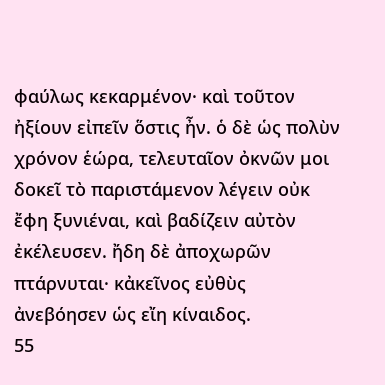φαύλως κεκαρμένον· καὶ τοῦτον ἠξίουν εἰπεῖν ὅστις ἦν. ὁ δὲ ὡς πολὺν χρόνον ἑώρα, τελευταῖον ὀκνῶν μοι δοκεῖ τὸ παριστάμενον λέγειν οὐκ ἔφη ξυνιέναι, καὶ βαδίζειν αὐτὸν ἐκέλευσεν. ἤδη δὲ ἀποχωρῶν πτάρνυται· κἀκεῖνος εὐθὺς ἀνεβόησεν ὡς εἴη κίναιδος.
55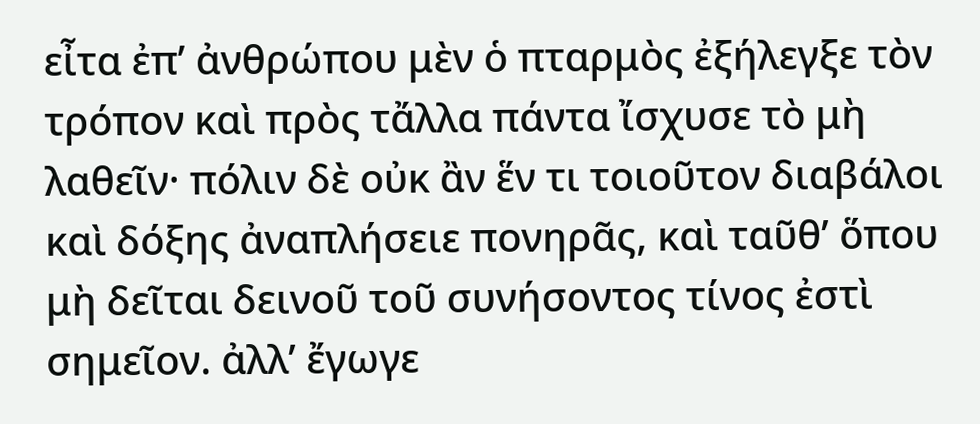εἶτα ἐπʼ ἀνθρώπου μὲν ὁ πταρμὸς ἐξήλεγξε τὸν τρόπον καὶ πρὸς τἄλλα πάντα ἴσχυσε τὸ μὴ λαθεῖν· πόλιν δὲ οὐκ ἂν ἕν τι τοιοῦτον διαβάλοι καὶ δόξης ἀναπλήσειε πονηρᾶς, καὶ ταῦθʼ ὅπου μὴ δεῖται δεινοῦ τοῦ συνήσοντος τίνος ἐστὶ σημεῖον. ἀλλʼ ἔγωγε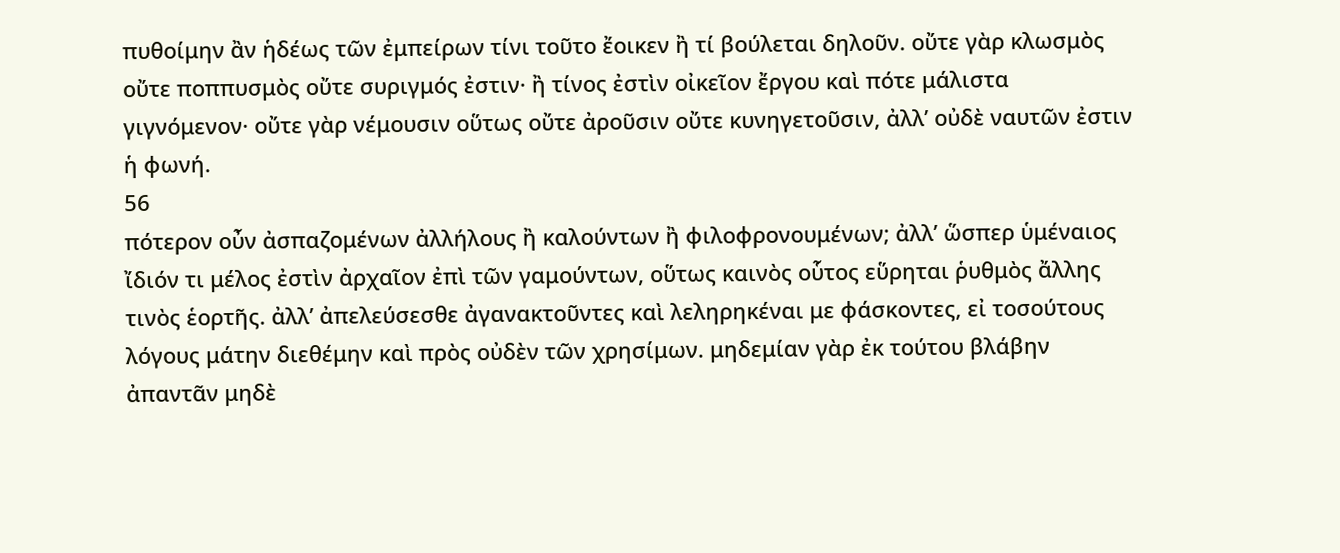πυθοίμην ἂν ἡδέως τῶν ἐμπείρων τίνι τοῦτο ἔοικεν ἢ τί βούλεται δηλοῦν. οὔτε γὰρ κλωσμὸς οὔτε ποππυσμὸς οὔτε συριγμός ἐστιν· ἢ τίνος ἐστὶν οἰκεῖον ἔργου καὶ πότε μάλιστα γιγνόμενον· οὔτε γὰρ νέμουσιν οὕτως οὔτε ἀροῦσιν οὔτε κυνηγετοῦσιν, ἀλλʼ οὐδὲ ναυτῶν ἐστιν ἡ φωνή.
56
πότερον οὖν ἀσπαζομένων ἀλλήλους ἢ καλούντων ἢ φιλοφρονουμένων; ἀλλʼ ὥσπερ ὑμέναιος ἴδιόν τι μέλος ἐστὶν ἀρχαῖον ἐπὶ τῶν γαμούντων, οὕτως καινὸς οὗτος εὕρηται ῥυθμὸς ἄλλης τινὸς ἑορτῆς. ἀλλʼ ἀπελεύσεσθε ἀγανακτοῦντες καὶ λεληρηκέναι με φάσκοντες, εἰ τοσούτους λόγους μάτην διεθέμην καὶ πρὸς οὐδὲν τῶν χρησίμων. μηδεμίαν γὰρ ἐκ τούτου βλάβην ἀπαντᾶν μηδὲ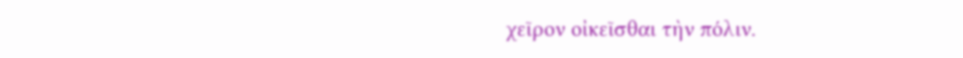χεῖρον οἰκεῖσθαι τὴν πόλιν.